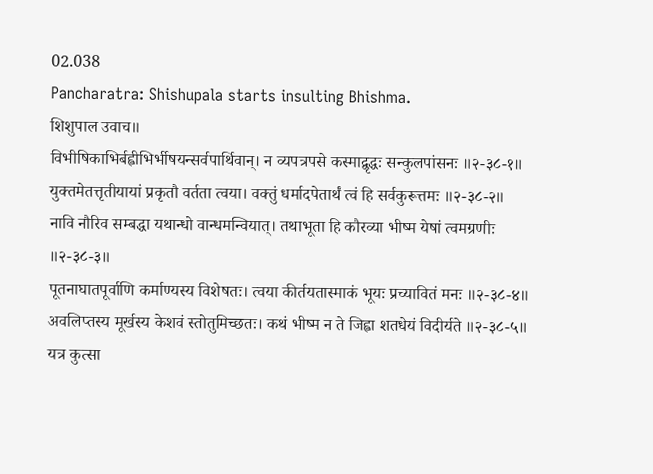02.038
Pancharatra: Shishupala starts insulting Bhishma.
शिशुपाल उवाच॥
विभीषिकाभिर्बह्वीभिर्भीषयन्सर्वपार्थिवान्। न व्यपत्रपसे कस्माद्वृद्धः सन्कुलपांसनः ॥२-३८-१॥
युक्तमेतत्तृतीयायां प्रकृतौ वर्तता त्वया। वक्तुं धर्मादपेतार्थं त्वं हि सर्वकुरूत्तमः ॥२-३८-२॥
नावि नौरिव सम्बद्धा यथान्धो वान्धमन्वियात्। तथाभूता हि कौरव्या भीष्म येषां त्वमग्रणीः ॥२-३८-३॥
पूतनाघातपूर्वाणि कर्माण्यस्य विशेषतः। त्वया कीर्तयतास्माकं भूयः प्रच्यावितं मनः ॥२-३८-४॥
अवलिप्तस्य मूर्खस्य केशवं स्तोतुमिच्छतः। कथं भीष्म न ते जिह्वा शतधेयं विदीर्यते ॥२-३८-५॥
यत्र कुत्सा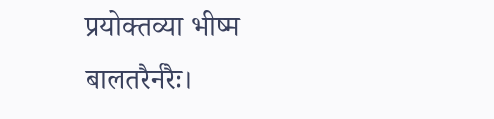प्रयोक्तव्या भीष्म बालतरैर्नरैः।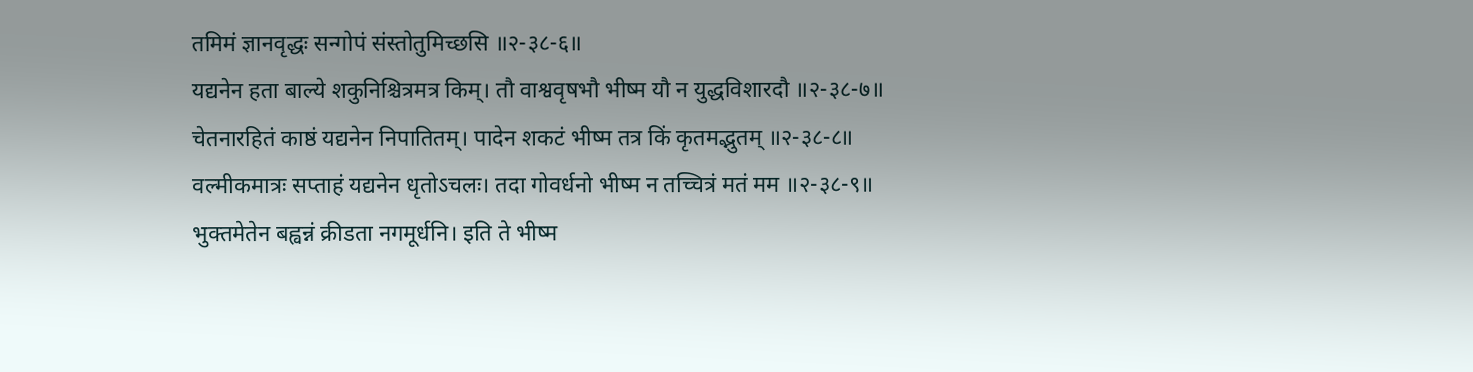तमिमं ज्ञानवृद्धः सन्गोपं संस्तोतुमिच्छसि ॥२-३८-६॥
यद्यनेन हता बाल्ये शकुनिश्चित्रमत्र किम्। तौ वाश्ववृषभौ भीष्म यौ न युद्धविशारदौ ॥२-३८-७॥
चेतनारहितं काष्ठं यद्यनेन निपातितम्। पादेन शकटं भीष्म तत्र किं कृतमद्भुतम् ॥२-३८-८॥
वल्मीकमात्रः सप्ताहं यद्यनेन धृतोऽचलः। तदा गोवर्धनो भीष्म न तच्चित्रं मतं मम ॥२-३८-९॥
भुक्तमेतेन बह्वन्नं क्रीडता नगमूर्धनि। इति ते भीष्म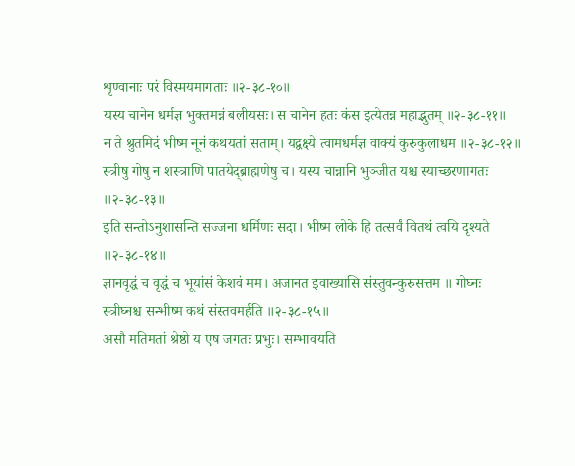शृण्वानाः परं विस्मयमागताः ॥२-३८-१०॥
यस्य चानेन धर्मज्ञ भुक्तमन्नं बलीयसः। स चानेन हतः कंस इत्येतन्न महाद्भुतम् ॥२-३८-११॥
न ते श्रुतमिदं भीष्म नूनं कथयतां सताम्। यद्वक्ष्ये त्वामधर्मज्ञ वाक्यं कुरुकुलाधम ॥२-३८-१२॥
स्त्रीषु गोषु न शस्त्राणि पातयेद्ब्राह्मणेषु च। यस्य चान्नानि भुञ्जीत यश्च स्याच्छरणागतः ॥२-३८-१३॥
इति सन्तोऽनुशासन्ति सज्जना धर्मिणः सदा। भीष्म लोके हि तत्सर्वं वितथं त्वयि दृश्यते ॥२-३८-१४॥
ज्ञानवृद्धं च वृद्धं च भूयांसं केशवं मम। अजानत इवाख्यासि संस्तुवन्कुरुसत्तम ॥ गोघ्नः स्त्रीघ्नश्च सन्भीष्म कथं संस्तवमर्हति ॥२-३८-१५॥
असौ मतिमतां श्रेष्ठो य एष जगतः प्रभुः। सम्भावयति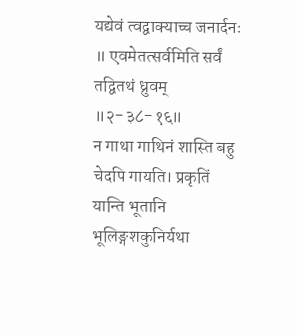यद्येवं त्वद्वाक्याच्च जनार्दनः ॥ एवमेतत्सर्वमिति सर्वं तद्वितथं ध्रुवम् ॥२-३८-१६॥
न गाथा गाथिनं शास्ति बहु चेदपि गायति। प्रकृतिं यान्ति भूतानि भूलिङ्गशकुनिर्यथा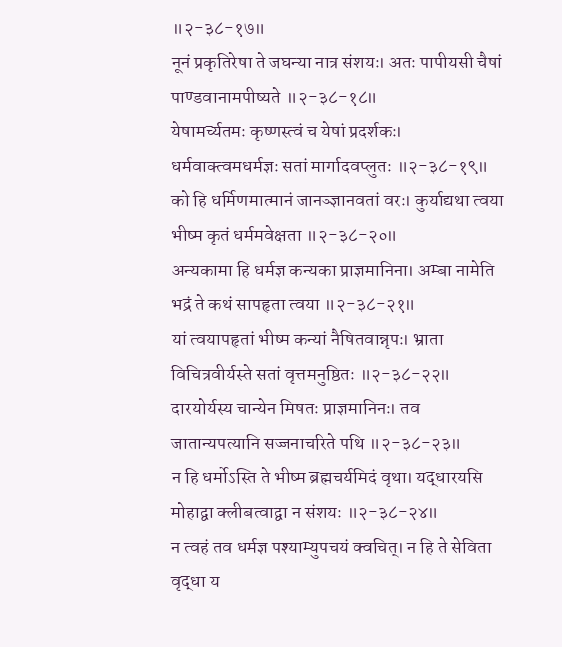॥२-३८-१७॥
नूनं प्रकृतिरेषा ते जघन्या नात्र संशयः। अतः पापीयसी चैषां पाण्डवानामपीष्यते ॥२-३८-१८॥
येषामर्च्यतमः कृष्णस्त्वं च येषां प्रदर्शकः। धर्मवाक्त्वमधर्मज्ञः सतां मार्गादवप्लुतः ॥२-३८-१९॥
को हि धर्मिणमात्मानं जानञ्ज्ञानवतां वरः। कुर्याद्यथा त्वया भीष्म कृतं धर्ममवेक्षता ॥२-३८-२०॥
अन्यकामा हि धर्मज्ञ कन्यका प्राज्ञमानिना। अम्बा नामेति भद्रं ते कथं सापहृता त्वया ॥२-३८-२१॥
यां त्वयापहृतां भीष्म कन्यां नैषितवान्नृपः। भ्राता विचित्रवीर्यस्ते सतां वृत्तमनुष्ठितः ॥२-३८-२२॥
दारयोर्यस्य चान्येन मिषतः प्राज्ञमानिनः। तव जातान्यपत्यानि सज्जनाचरिते पथि ॥२-३८-२३॥
न हि धर्मोऽस्ति ते भीष्म ब्रह्मचर्यमिदं वृथा। यद्धारयसि मोहाद्वा क्लीबत्वाद्वा न संशयः ॥२-३८-२४॥
न त्वहं तव धर्मज्ञ पश्याम्युपचयं क्वचित्। न हि ते सेविता वृद्धा य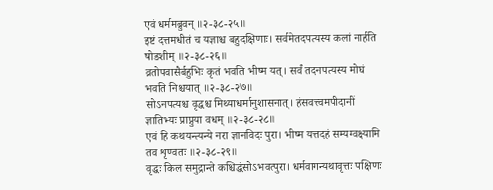एवं धर्ममब्रुवन् ॥२-३८-२५॥
इष्टं दत्तमधीतं च यज्ञाश्च बहुदक्षिणाः। सर्वमेतदपत्यस्य कलां नार्हति षोडशीम् ॥२-३८-२६॥
व्रतोपवासैर्बहुभिः कृतं भवति भीष्म यत्। सर्वं तदनपत्यस्य मोघं भवति निश्चयात् ॥२-३८-२७॥
सोऽनपत्यश्च वृद्धश्च मिथ्याधर्मानुशासनात्। हंसवत्त्वमपीदानीं ज्ञातिभ्यः प्राप्नुया वधम् ॥२-३८-२८॥
एवं हि कथयन्त्यन्ये नरा ज्ञानविदः पुरा। भीष्म यत्तदहं सम्यग्वक्ष्यामि तव शृण्वतः ॥२-३८-२९॥
वृद्धः किल समुद्रान्ते कश्चिद्धंसोऽभवत्पुरा। धर्मवागन्यथावृत्तः पक्षिणः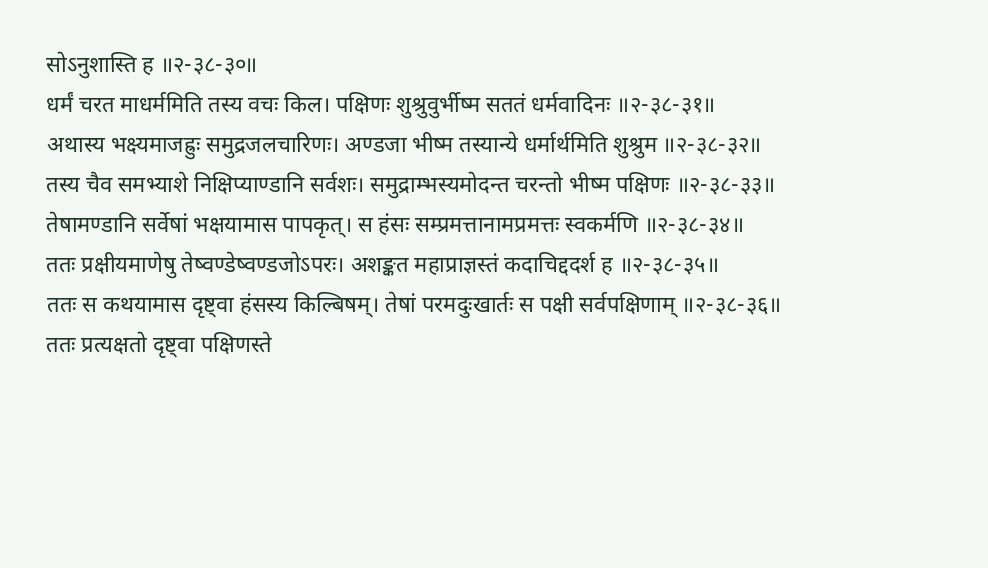सोऽनुशास्ति ह ॥२-३८-३०॥
धर्मं चरत माधर्ममिति तस्य वचः किल। पक्षिणः शुश्रुवुर्भीष्म सततं धर्मवादिनः ॥२-३८-३१॥
अथास्य भक्ष्यमाजह्रुः समुद्रजलचारिणः। अण्डजा भीष्म तस्यान्ये धर्मार्थमिति शुश्रुम ॥२-३८-३२॥
तस्य चैव समभ्याशे निक्षिप्याण्डानि सर्वशः। समुद्राम्भस्यमोदन्त चरन्तो भीष्म पक्षिणः ॥२-३८-३३॥
तेषामण्डानि सर्वेषां भक्षयामास पापकृत्। स हंसः सम्प्रमत्तानामप्रमत्तः स्वकर्मणि ॥२-३८-३४॥
ततः प्रक्षीयमाणेषु तेष्वण्डेष्वण्डजोऽपरः। अशङ्कत महाप्राज्ञस्तं कदाचिद्ददर्श ह ॥२-३८-३५॥
ततः स कथयामास दृष्ट्वा हंसस्य किल्बिषम्। तेषां परमदुःखार्तः स पक्षी सर्वपक्षिणाम् ॥२-३८-३६॥
ततः प्रत्यक्षतो दृष्ट्वा पक्षिणस्ते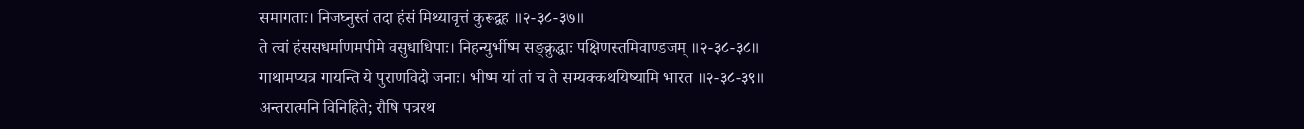समागताः। निजघ्नुस्तं तदा हंसं मिथ्यावृत्तं कुरूद्वह ॥२-३८-३७॥
ते त्वां हंससधर्माणमपीमे वसुधाधिपाः। निहन्युर्भीष्म सङ्क्रुद्धाः पक्षिणस्तमिवाण्डजम् ॥२-३८-३८॥
गाथामप्यत्र गायन्ति ये पुराणविदो जनाः। भीष्म यां तां च ते सम्यक्कथयिष्यामि भारत ॥२-३८-३९॥
अन्तरात्मनि विनिहिते; रौषि पत्ररथ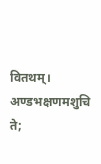वितथम्। अण्डभक्षणमशुचि ते;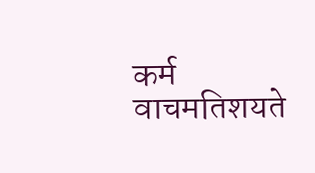कर्म वाचमतिशयते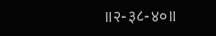॥२-३८-४०॥